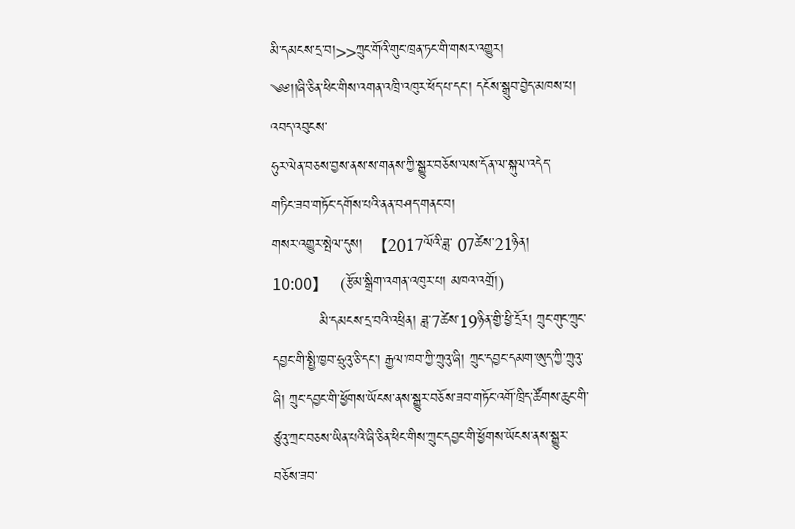མི་དམངས་དྲ་བ།>>ཀྲུང་གོའི་གུང་ཁྲན་ཏང་གི་གསར་འགྱུར།
༄༅།།ཞི་ཅིན་ཕིང་གིས་འགན་འཁྲི་འཁུར་ཕོད་པ་དང་། དངོས་སྒྲུབ་བྱེད་མཁས་པ། འབད་འབུངས་
ཧུར་ལེན་བཅས་བྱས་ནས་ས་གནས་ཀྱི་སྒྱུར་བཅོས་ལས་དོན་ལ་སྐུལ་འདེད་
གཏིང་ཟབ་གཏོང་དགོས་པའི་ནན་བཤད་གནང་བ།
གསར་འགྱུར་སྤེལ་དུས།  【2017ལོའི་ཟླ་ 07ཚེས་21ཉིན། 10:00】   (རྩོམ་སྒྲིག་འགན་འཁུར་པ། མཁའ་འགྲོ།)
          མི་དམངས་དྲ་བའི་འཕྲིན། ཟླ་7ཚེས་19ཉིན་གྱི་ཕྱི་དྲོར། ཀྲུང་གུང་ཀྲུང་དབྱང་གི་སྤྱི་ཁྱབ་ཧྲུའུ་ཅི་དང་། རྒྱལ་ཁབ་ཀྱི་ཀྲུའུ་ཞི། ཀྲུང་དབྱང་དམག་ཨུད་ཀྱི་ཀྲུའུ་ཞི། ཀྲུང་དབྱང་གི་ཕྱོགས་ཡོངས་ནས་སྒྱུར་བཅོས་ཟབ་གཏོང་འགོ་ཁྲིད་ཚོགས་ཆུང་གི་ཙུའུ་ཀྲང་བཅས་ཡིན་པའི་ཞི་ཅིན་ཕིང་གིས་ཀྲུང་དབྱང་གི་ཕྱོགས་ཡོངས་ནས་སྒྱུར་བཅོས་ཟབ་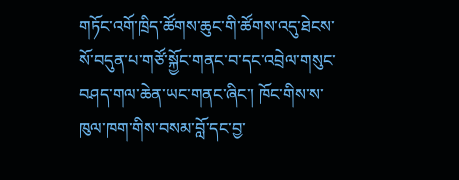གཏོང་འགོ་ཁྲིད་ཚོགས་ཆུང་གི་ཚོགས་འདུ་ཐེངས་སོ་བདུན་པ་གཙོ་སྐྱོང་གནང་བ་དང་འབྲེལ་གསུང་བཤད་གལ་ཆེན་ཡང་གནང་ཞིང་། ཁོང་གིས་ས་ཁུལ་ཁག་གིས་བསམ་བློ་དང་བྱ་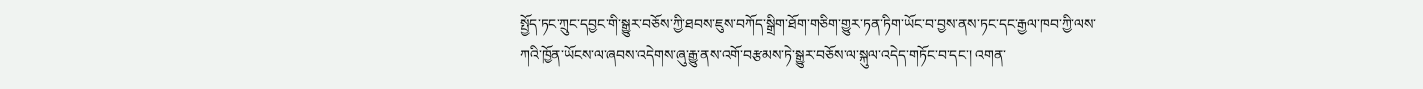སྤྱོད་ཏང་ཀྲུང་དབྱང་གི་སྒྱུར་བཅོས་ཀྱི་ཐབས་ཇུས་བཀོད་སྒྲིག་ཐོག་གཅིག་གྱུར་ཏན་ཏིག་ཡོང་བ་བྱས་ནས་ཏང་དང་རྒྱལ་ཁབ་ཀྱི་ལས་ཀའི་ཁྱོན་ཡོངས་ལ་ཞབས་འདེགས་ཞུ་རྒྱུ་ནས་འགོ་བརྩམས་ཏེ་སྒྱུར་བཅོས་ལ་སྐུལ་འདེད་གཏོང་བ་དང་། འགན་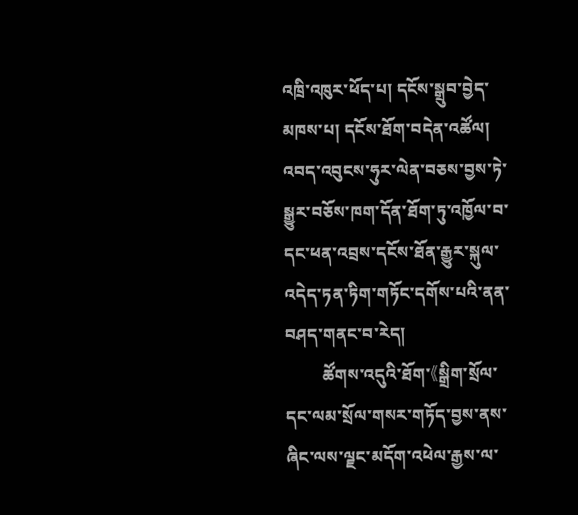འཁྲི་འཁུར་ཕོད་པ། དངོས་སྒྲུབ་བྱེད་མཁས་པ། དངོས་ཐོག་བདེན་འཚོལ། འབད་འབུངས་ཧུར་ལེན་བཅས་བྱས་ཏེ་སྒྱུར་བཅོས་ཁག་དོན་ཐོག་ཏུ་འཁྱོལ་བ་དང་ཕན་འབྲས་དངོས་ཐོན་རྒྱུར་སྐུལ་འདེད་ཏན་ཏིག་གཏོང་དགོས་པའི་ནན་བཤད་གནང་བ་རེད།
         ཚོགས་འདུའི་ཐོག་《སྒྲིག་སྲོལ་དང་ལམ་སྲོལ་གསར་གཏོད་བྱས་ནས་ཞིང་ལས་ལྗང་མདོག་འཕེལ་རྒྱས་ལ་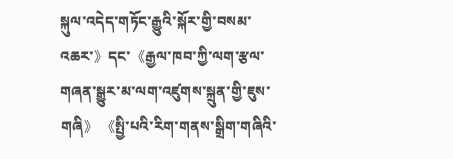སྐུལ་འདེད་གཏོང་རྒྱུའི་སྐོར་གྱི་བསམ་འཆར་》དང་《རྒྱལ་ཁབ་ཀྱི་ལག་རྩལ་གཞན་སྒྱུར་མ་ལག་འཛུགས་སྐྲུན་གྱི་ཇུས་གཞི》 《སྤྱི་པའི་རིག་གནས་སྒྲིག་གཞིའི་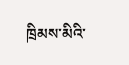ཁྲིམས་མིའི་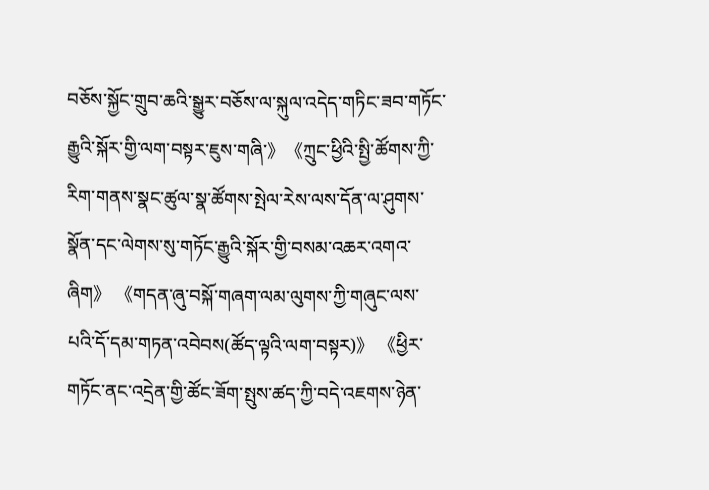བཅོས་སྐྱོང་གྲུབ་ཆའི་སྒྱུར་བཅོས་ལ་སྐུལ་འདེད་གཏིང་ཟབ་གཏོང་རྒྱུའི་སྐོར་གྱི་ལག་བསྟར་ཇུས་གཞི་》《ཀྲུང་ཕྱིའི་སྤྱི་ཚོགས་ཀྱི་རིག་གནས་སྣང་ཚུལ་སྣ་ཚོགས་སྤེལ་རེས་ལས་དོན་ལ་ཤུགས་སྣོན་དང་ལེགས་སུ་གཏོང་རྒྱུའི་སྐོར་གྱི་བསམ་འཆར་འགའ་ཞིག》 《གདན་ཞུ་བསྐོ་གཞག་ལམ་ལུགས་ཀྱི་གཞུང་ལས་པའི་དོ་དམ་གཏན་འབེབས(ཚོད་ལྟའི་ལག་བསྟར)》 《ཕྱིར་གཏོང་ནང་འདྲེན་གྱི་ཚོང་ཟོག་སྤུས་ཚད་ཀྱི་བདེ་འཇགས་ཉེན་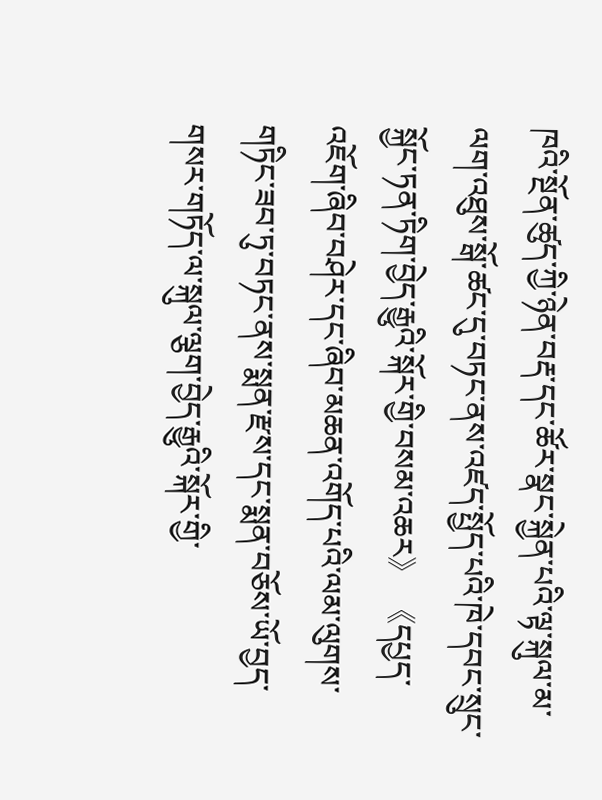ཁའི་སྔོན་ཚུད་ཀྱི་ཉེན་བརྡ་དང་ཚོར་སྣང་སྐྱེན་པའི་ལྟ་སྐུལ་མ་ལག་འཐུས་སྒོ་ཚང་དུ་བཏང་ནས་འཛད་སྤྱོད་པའི་ཁེ་དབང་སྲུང་སྐྱོང་ཏན་ཏིག་བྱེད་རྒྱུའི་སྐོར་གྱི་བསམ་འཆར》 《དཔྱད་འཇོག་ཞིབ་བཤེར་དང་ཞིབ་མཆན་འགོད་པའི་ལམ་ལུགས་གཏིང་ཟབ་ཏུ་བཏང་ནས་སྨན་རྫས་དང་སྨན་བཅོས་ཡོ་བྱད་གསར་གཏོད་ལ་སྐུལ་ལྕག་བྱེད་རྒྱུའི་སྐོར་གྱི་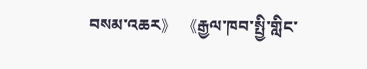བསམ་འཆར》 《རྒྱལ་ཁབ་སྤྱི་གླིང་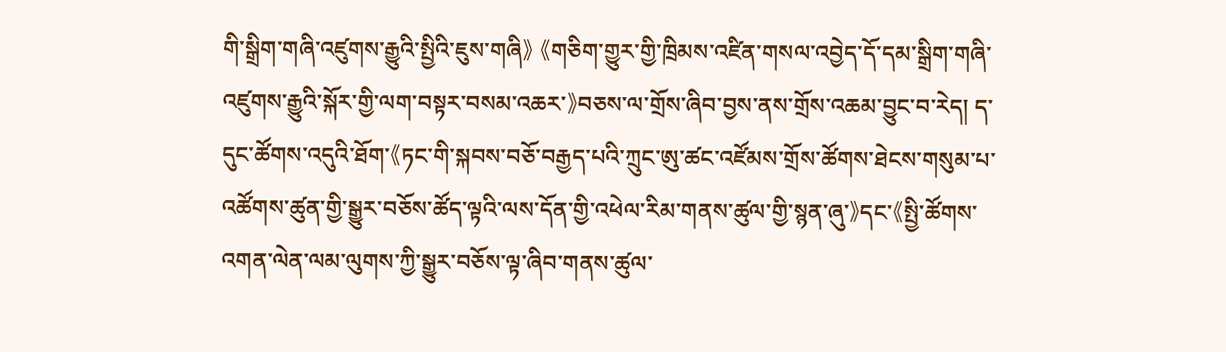གི་སྒྲིག་གཞི་འཛུགས་རྒྱུའི་སྤྱིའི་ཇུས་གཞི》 《གཅིག་གྱུར་གྱི་ཁྲིམས་འཛིན་གསལ་འབྱེད་དོ་དམ་སྒྲིག་གཞི་འཛུགས་རྒྱུའི་སྐོར་གྱི་ལག་བསྟར་བསམ་འཆར་》བཅས་ལ་གྲོས་ཞིབ་བྱས་ནས་གྲོས་འཆམ་བྱུང་བ་རེད། ད་དུང་ཚོགས་འདུའི་ཐོག་《ཏང་གི་སྐབས་བཅོ་བརྒྱད་པའི་ཀྲུང་ཨུ་ཚང་འཛོམས་གྲོས་ཚོགས་ཐེངས་གསུམ་པ་འཚོགས་ཚུན་གྱི་སྒྱུར་བཅོས་ཚོད་ལྟའི་ལས་དོན་གྱི་འཕེལ་རིམ་གནས་ཚུལ་གྱི་སྙན་ཞུ་》དང་《སྤྱི་ཚོགས་འགན་ལེན་ལམ་ལུགས་ཀྱི་སྒྱུར་བཅོས་ལྟ་ཞིབ་གནས་ཚུལ་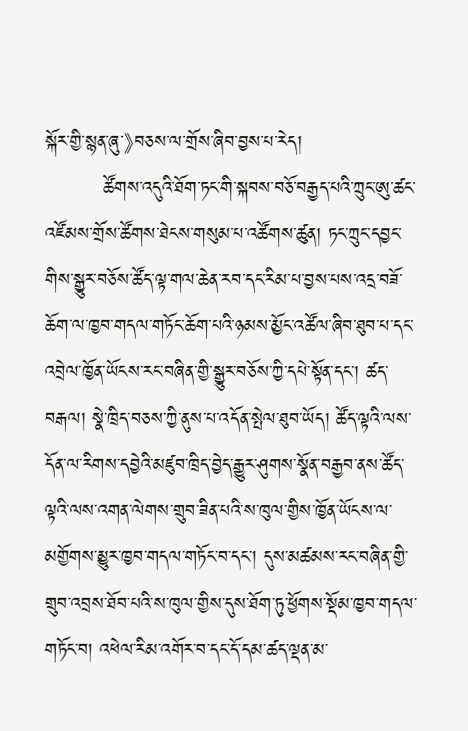སྐོར་གྱི་སྙན་ཞུ་》བཅས་ལ་གྲོས་ཞིབ་བྱས་པ་རེད།
         ཚོགས་འདུའི་ཐོག་ཏང་གི་སྐབས་བཅོ་བརྒྱད་པའི་ཀྲུང་ཨུ་ཚང་འཛོམས་གྲོས་ཚོགས་ཐེངས་གསུམ་པ་འཚོགས་ཚུན། ཏང་ཀྲུང་དབྱང་གིས་སྒྱུར་བཅོས་ཚོད་ལྟ་གལ་ཆེན་རབ་དང་རིམ་པ་བྱས་པས་འདྲ་བཟོ་ཆོག་ལ་ཁྱབ་གདལ་གཏོང་ཆོག་པའི་ཉམས་མྱོང་འཚོལ་ཞིབ་ཐུབ་པ་དང་འབྲེལ་ཁྱོན་ཡོངས་རང་བཞིན་གྱི་སྒྱུར་བཅོས་ཀྱི་དཔེ་སྟོན་དང་། ཚད་བརྒལ། སྣེ་ཁྲིད་བཅས་ཀྱི་ནུས་པ་འདོན་སྤེལ་ཐུབ་ཡོད། ཚོད་ལྟའི་ལས་དོན་ལ་རིགས་དབྱེའི་མཛུབ་ཁྲིད་བྱེད་རྒྱུར་ཤུགས་སྣོན་བརྒྱབ་ནས་ཚོད་ལྟའི་ལས་འགན་ལེགས་གྲུབ་ཟིན་པའི་ས་ཁུལ་གྱིས་ཁྱོན་ཡོངས་ལ་མགྱོགས་མྱུར་ཁྱབ་གདལ་གཏོང་བ་དང་། དུས་མཚམས་རང་བཞིན་གྱི་གྲུབ་འབྲས་ཐོབ་པའི་ས་ཁུལ་གྱིས་དུས་ཐོག་ཏུ་ཕྱོགས་སྡོམ་ཁྱབ་གདལ་གཏོང་བ། འཕེལ་རིམ་འགོར་བ་དང་དོ་དམ་ཚད་ལྡན་མ་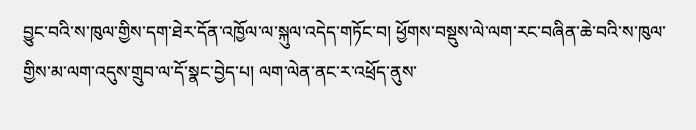བྱུང་བའི་ས་ཁུལ་གྱིས་དག་ཐེར་དོན་འཁྱོལ་ལ་སྐུལ་འདེད་གཏོང་བ། ཕྱོགས་བསྡུས་ལེ་ལག་རང་བཞིན་ཆེ་བའི་ས་ཁུལ་གྱིས་མ་ལག་འདུས་གྲུབ་ལ་དོ་སྣང་བྱེད་པ། ལག་ལེན་ནང་ར་འཕྲོད་ནུས་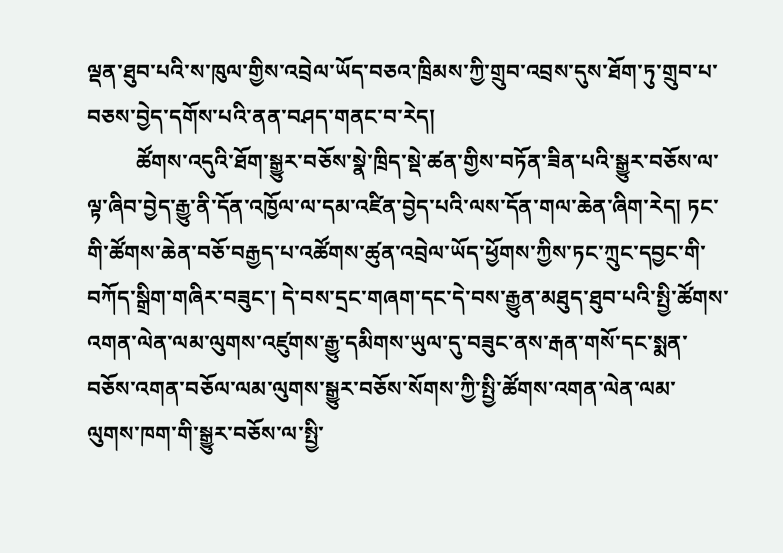ལྡན་ཐུབ་པའི་ས་ཁུལ་གྱིས་འབྲེལ་ཡོད་བཅའ་ཁྲིམས་ཀྱི་གྲུབ་འབྲས་དུས་ཐོག་ཏུ་གྲུབ་པ་བཅས་བྱེད་དགོས་པའི་ནན་བཤད་གནང་བ་རེད།
         ཚོགས་འདུའི་ཐོག་སྒྱུར་བཅོས་སྣེ་ཁྲིད་སྡེ་ཚན་གྱིས་བཏོན་ཟིན་པའི་སྒྱུར་བཅོས་ལ་ལྟ་ཞིབ་བྱེད་རྒྱུ་ནི་དོན་འཁྱོལ་ལ་དམ་འཛིན་བྱེད་པའི་ལས་དོན་གལ་ཆེན་ཞིག་རེད། ཏང་གི་ཚོགས་ཆེན་བཅོ་བརྒྱད་པ་འཚོགས་ཚུན་འབྲེལ་ཡོད་ཕྱོགས་ཀྱིས་ཏང་ཀྲུང་དབྱང་གི་བཀོད་སྒྲིག་གཞིར་བཟུང་། དེ་བས་དྲང་གཞག་དང་དེ་བས་རྒྱུན་མཐུད་ཐུབ་པའི་སྤྱི་ཚོགས་འགན་ལེན་ལམ་ལུགས་འཛུགས་རྒྱུ་དམིགས་ཡུལ་དུ་བཟུང་ནས་རྒན་གསོ་དང་སྨན་བཅོས་འགན་བཅོལ་ལམ་ལུགས་སྒྱུར་བཅོས་སོགས་ཀྱི་སྤྱི་ཚོགས་འགན་ལེན་ལམ་ལུགས་ཁག་གི་སྒྱུར་བཅོས་ལ་སྤྱི་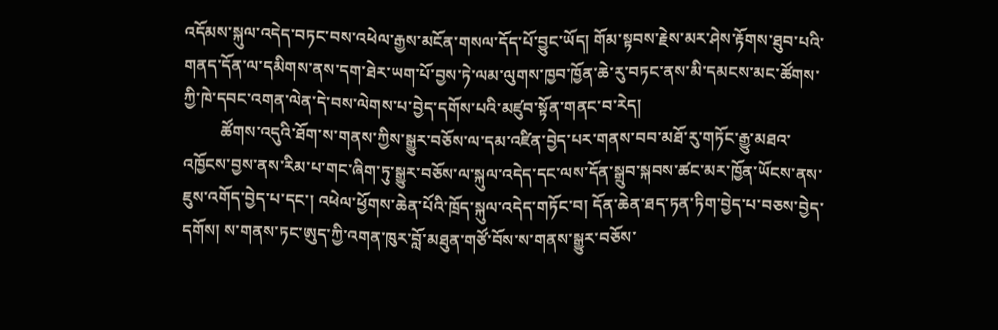འདོམས་སྐུལ་འདེད་བཏང་བས་འཕེལ་རྒྱས་མངོན་གསལ་དོད་པོ་བྱུང་ཡོད། གོམ་སྟབས་རྗེས་མར་ཤེས་རྟོགས་ཐུབ་པའི་གནད་དོན་ལ་དམིགས་ནས་དག་ཐེར་ཡག་པོ་བྱས་ཏེ་ལམ་ལུགས་ཁྱབ་ཁྱོན་ཆེ་རུ་བཏང་ནས་མི་དམངས་མང་ཚོགས་ཀྱི་ཁེ་དབང་འགན་ལེན་དེ་བས་ལེགས་པ་བྱེད་དགོས་པའི་མཛུབ་སྟོན་གནང་བ་རེད།
         ཚོགས་འདུའི་ཐོག་ས་གནས་ཀྱིས་སྒྱུར་བཅོས་ལ་དམ་འཛིན་བྱེད་པར་གནས་བབ་མཐོ་རུ་གཏོང་རྒྱུ་མཐའ་འཁྱོངས་བྱས་ནས་རིམ་པ་གང་ཞིག་ཏུ་སྒྱུར་བཅོས་ལ་སྐུལ་འདེད་དང་ལས་དོན་སྒྲུབ་སྐབས་ཚང་མར་ཁྱོན་ཡོངས་ནས་ཇུས་འགོད་བྱེད་པ་དང་། འཕེལ་ཕྱོགས་ཆེན་པོའི་ཁྲོད་སྐུལ་འདེད་གཏོང་བ། དོན་ཆེན་ཐད་ཏན་ཏིག་བྱེད་པ་བཅས་བྱེད་དགོས། ས་གནས་ཏང་ཨུད་ཀྱི་འགན་ཁུར་བློ་མཐུན་གཙོ་བོས་ས་གནས་སྒྱུར་བཅོས་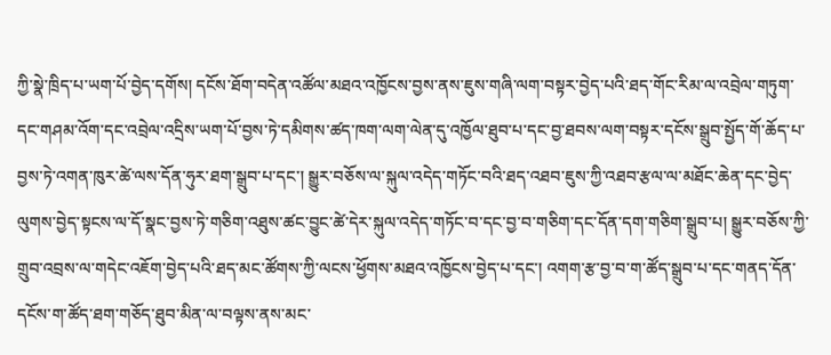ཀྱི་སྣེ་ཁྲིད་པ་ཡག་པོ་བྱེད་དགོས། དངོས་ཐོག་བདེན་འཚོལ་མཐའ་འཁྱོངས་བྱས་ནས་ཇུས་གཞི་ལག་བསྟར་བྱེད་པའི་ཐད་གོང་རིམ་ལ་འབྲེལ་གཏུག་དང་གཤམ་འོག་དང་འབྲེལ་འདྲིས་ཡག་པོ་བྱས་ཏེ་དམིགས་ཚད་ཁག་ལག་ལེན་དུ་འཁྱོལ་ཐུབ་པ་དང་བྱ་ཐབས་ལག་བསྟར་དངོས་སྒྲུབ་སྤྱོད་གོ་ཆོད་པ་བྱས་ཏེ་འགན་ཁུར་ཚེ་ལས་དོན་ཧུར་ཐག་སྒྲུབ་པ་དང་། སྒྱུར་བཅོས་ལ་སྐུལ་འདེད་གཏོང་བའི་ཐད་འཐབ་ཇུས་ཀྱི་འཐབ་རྩལ་ལ་མཐོང་ཆེན་དང་བྱེད་ལུགས་བྱེད་སྟངས་ལ་དོ་སྣང་བྱས་ཏེ་གཅིག་འཐུས་ཚང་བྱུང་ཚེ་དེར་སྐུལ་འདེད་གཏོང་བ་དང་བྱ་བ་གཅིག་དང་དོན་དག་གཅིག་སྒྲུབ་པ། སྒྱུར་བཅོས་ཀྱི་གྲུབ་འབྲས་ལ་གདེང་འཇོག་བྱེད་པའི་ཐད་མང་ཚོགས་ཀྱི་ལངས་ཕྱོགས་མཐའ་འཁྱོངས་བྱེད་པ་དང་། འགག་རྩ་བྱ་བ་ག་ཚོད་སྒྲུབ་པ་དང་གནད་དོན་དངོས་ག་ཚོད་ཐག་གཅོད་ཐུབ་མིན་ལ་བལྟས་ནས་མང་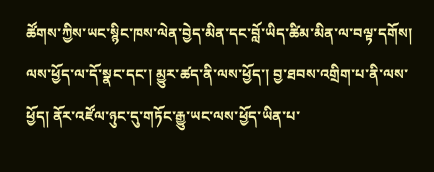ཚོགས་ཀྱིས་ཡང་སྙིང་ཁས་ལེན་བྱེད་མིན་དང་བློ་ཡིད་ཚིམ་མིན་ལ་བལྟ་དགོས། ལས་ཕྱོད་ལ་དོ་སྣང་དང་། མྱུར་ཚད་ནི་ལས་ཕྱོད་། བྱ་ཐབས་འགྲིག་པ་ནི་ལས་ཕྱོད། ནོར་འཛོལ་ཉུང་དུ་གཏོང་རྒྱུ་ཡང་ལས་ཕྱོད་ཡིན་པ་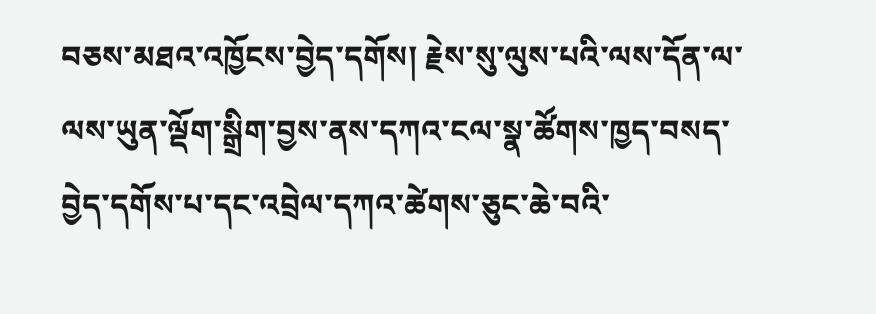བཅས་མཐའ་འཁྱོངས་བྱེད་དགོས། རྗེས་སུ་ལུས་པའི་ལས་དོན་ལ་ལས་ཡུན་ལྡོག་སྒྲིག་བྱས་ནས་དཀའ་ངལ་སྣ་ཚོགས་ཁྱད་བསད་བྱེད་དགོས་པ་དང་འབྲེལ་དཀའ་ཚེགས་ཅུང་ཆེ་བའི་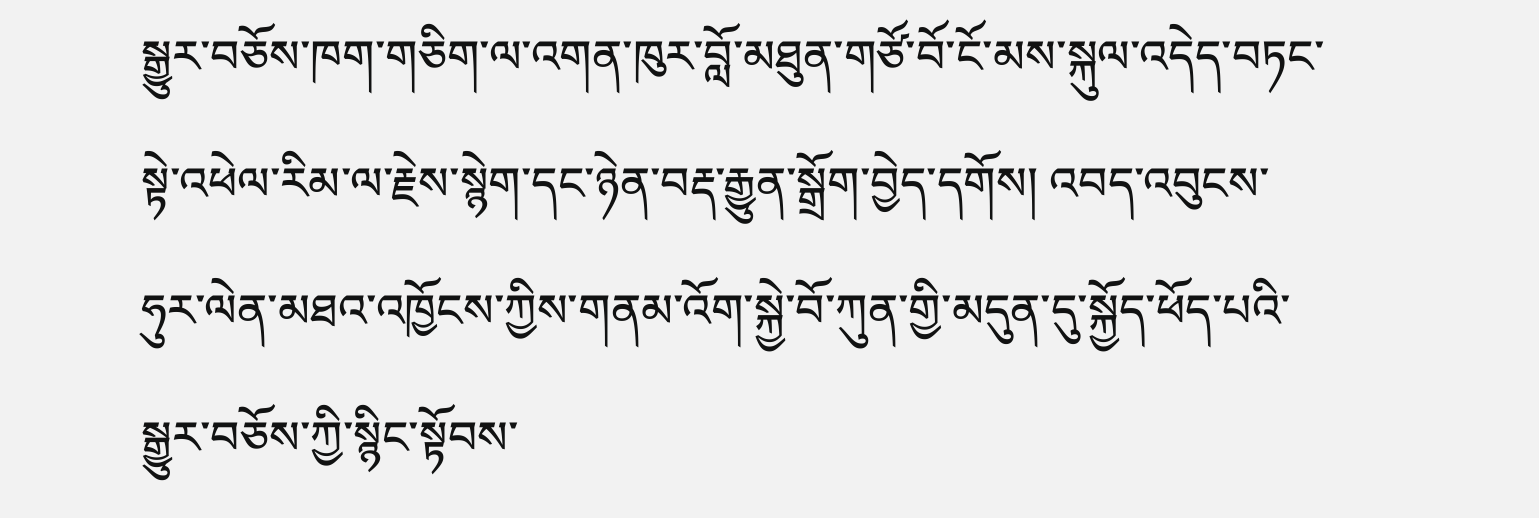སྒྱུར་བཅོས་ཁག་གཅིག་ལ་འགན་ཁུར་བློ་མཐུན་གཙོ་བོ་ངོ་མས་སྐུལ་འདེད་བཏང་སྟེ་འཕེལ་རིམ་ལ་རྗེས་སྙེག་དང་ཉེན་བརྡ་རྒྱུན་སྒྲོག་བྱེད་དགོས། འབད་འབུངས་ཧུར་ལེན་མཐའ་འཁྱོངས་ཀྱིས་གནམ་འོག་སྐྱེ་བོ་ཀུན་གྱི་མདུན་དུ་སྐྱོད་ཕོད་པའི་སྒྱུར་བཅོས་ཀྱི་སྙིང་སྟོབས་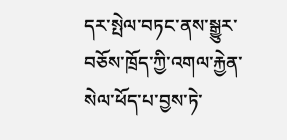དར་སྤེལ་བཏང་ནས་སྒྱུར་བཅོས་ཁྲོད་ཀྱི་འགལ་རྐྱེན་སེལ་ཕོད་པ་བྱས་ཏེ་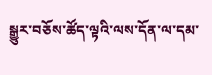སྒྱུར་བཅོས་ཚོད་ལྟའི་ལས་དོན་ལ་དམ་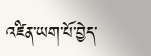འཛིན་ཡག་པོ་བྱེད་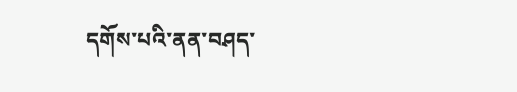དགོས་པའི་ནན་བཤད་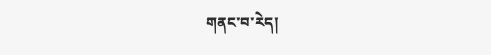གནང་བ་རེད།